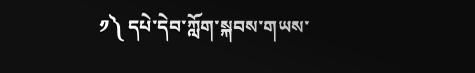༡༽ དཔེ་དེབ་ཀློག་སྐབས་གཡས་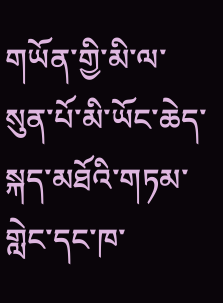གཡོན་གྱི་མི་ལ་སུན་པོ་མི་ཡོང་ཆེད་སྐད་མཐོའི་གཏམ་གླེང་དང་ཁ་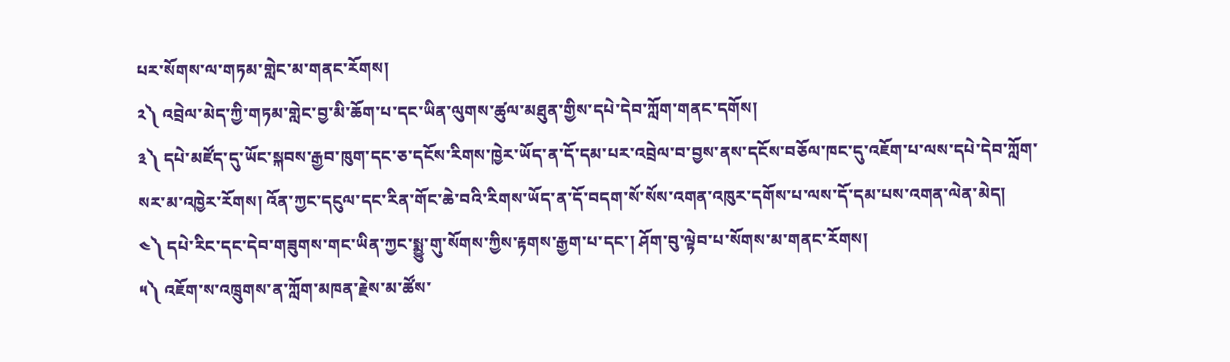པར་སོགས་ལ་གཏམ་གླེང་མ་གནང་རོགས།
༢༽ འབྲེལ་མེད་ཀྱི་གཏམ་གླེང་བྱ་མི་ཆོག་པ་དང་ཡིན་ལུགས་ཚུལ་མཐུན་གྱིས་དཔེ་དེབ་ཀློག་གནང་དགོས།
༣༽ དཔེ་མཛོད་དུ་ཡོང་སྐབས་རྒྱབ་ཁུག་དང་ཅ་དངོས་རིགས་ཁྱེར་ཡོད་ན་དོ་དམ་པར་འབྲེལ་བ་བྱས་ནས་དངོས་བཅོལ་ཁང་དུ་འཇོག་པ་ལས་དཔེ་དེབ་ཀློག་སར་མ་འཁྱེར་རོགས། འོན་ཀྱང་དངུལ་དང་རིན་གོང་ཆེ་བའི་རིགས་ཡོད་ན་དོ་བདག་སོ་སོས་འགན་འཁུར་དགོས་པ་ལས་དོ་དམ་པས་འགན་ལེན་མེད།
༤༽ དཔེ་རིང་དང་དེབ་གཟུགས་གང་ཡིན་ཀྱང་སྨྱུ་གུ་སོགས་ཀྱིས་རྟགས་རྒྱག་པ་དང་། ཤོག་བུ་ལྟེབ་པ་སོགས་མ་གནང་རོགས།
༥༽ འཇོག་ས་འཁྲུགས་ན་ཀློག་མཁན་རྗེས་མ་ཚོས་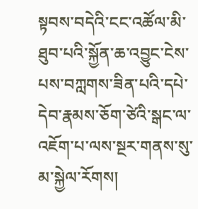སྟབས་བདེའི་ངང་འཚོལ་མི་ཐུབ་པའི་སྐྱོན་ཆ་འབྱུང་ངེས་པས་བཀླགས་ཟིན་པའི་དཔེ་དེབ་རྣམས་ཅོག་ཙེའི་སྒང་ལ་འཇོག་པ་ལས་སྔར་གནས་སུ་མ་སྐྱེལ་རོགས།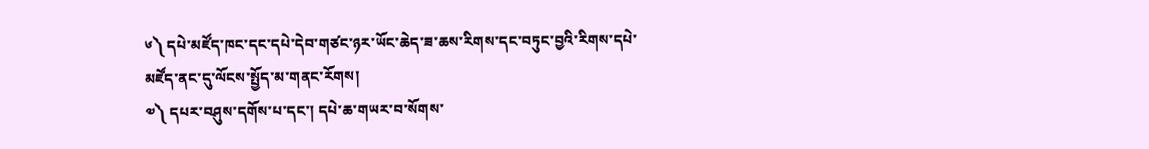༦༽ དཔེ་མཛོད་ཁང་དང་དཔེ་དེབ་གཙང་ཉར་ཡོང་ཆེད་ཟ་ཆས་རིགས་དང་བཏུང་བྱའི་རིགས་དཔེ་མཛོད་ནང་དུ་ལོངས་སྤྱོད་མ་གནང་རོགས།
༧༽ དཔར་བཤུས་དགོས་པ་དང་། དཔེ་ཆ་གཡར་བ་སོགས་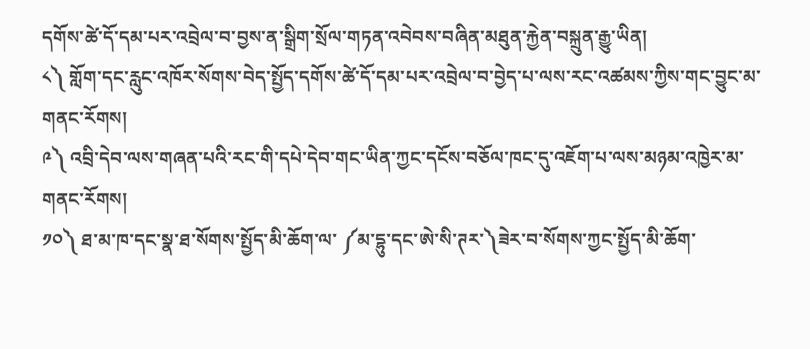དགོས་ཚེ་དོ་དམ་པར་འབྲེལ་བ་བྱས་ན་སྒྲིག་སྲོལ་གཏན་འབེབས་བཞིན་མཐུན་རྐྱེན་བསྐྲུན་རྒྱུ་ཡིན།
༨༽ གློག་དང་རླུང་འཁོར་སོགས་བེད་སྤྱོད་དགོས་ཚེ་དོ་དམ་པར་འབྲེལ་བ་བྱེད་པ་ལས་རང་འཚམས་ཀྱིས་གང་བྱུང་མ་གནང་རོགས།
༩༽ འབྲི་དེབ་ལས་གཞན་པའི་རང་གི་དཔེ་དེབ་གང་ཡིན་ཀྱང་དངོས་བཅོལ་ཁང་དུ་འཇོག་པ་ལས་མཉམ་འཁྱེར་མ་གནང་རོགས།
༡༠༽ ཐ་མ་ཁ་དང་སྣ་ཐ་སོགས་སྤྱོད་མི་ཆོག་ལ་ ༼མ་དྷུ་དང་ཨེ་སི་ཊར་༽ཟེར་བ་སོགས་ཀྱང་སྤྱོད་མི་ཆོག་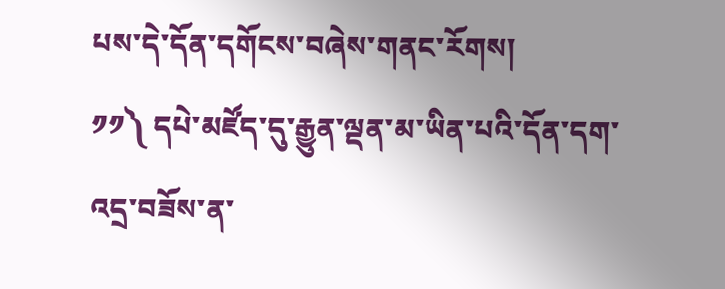པས་དེ་དོན་དགོངས་བཞེས་གནང་རོགས།
༡༡༽ དཔེ་མཛོད་དུ་རྒྱུན་ལྡན་མ་ཡིན་པའི་དོན་དག་འདྲ་བཟོས་ན་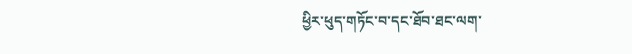ཕྱིར་ཕུད་གཏོང་བ་དང་ཐོབ་ཐང་ལག་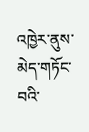འཁྱེར་ནུས་མེད་གཏོང་བའི་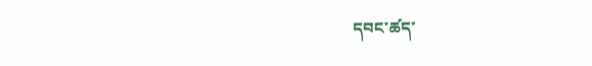དབང་ཚད་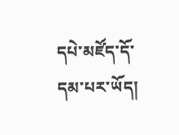དཔེ་མཛོད་དོ་དམ་པར་ཡོད།